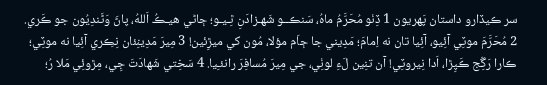سر ڪيڏارو داستان پَھريون 1 ڏِٺو مُحَرَّمُ ماهُ، سَنڪــو شَهـزادَنِ ٿِـيـو؛ ڄاڻي ھيـڪُ اَللهُ، پاڻَ وَڻَندِيُون جو ڪَري. 2 مُحَرَّمَ موٽِي آئِيو، آئِيا تان نه اِمامَ؛ مَدِيني جا ڄاَم مؤلا، مُون کي ميڙِئين! 3 مِيرَ مَدِينِئان نِڪِري آئِيا نه موٽِي؛ ڪارا رَڱِج ڪَپِڙا، اَدا نِيروٽِي! آن تنِين لَءِ لوٺِي، جي مِيرَ مُسافِرَ رانئـِيا. 4 سَخِتي شَھادَتَ جِي، مِڙوئِي مَلا رُ؛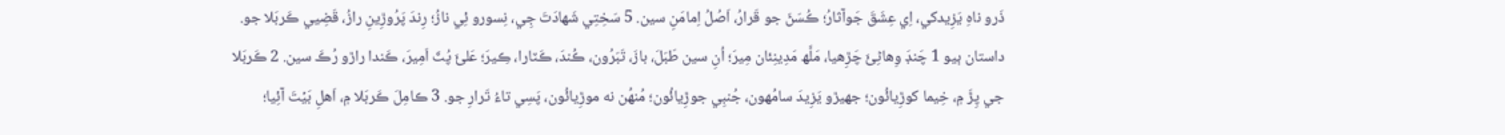ذَرو ناهِ يَزِيدکي، اِي عِشَقَ جَوآثارُ؛ ڪُسَڻَ جو قَرارُ، اَصُلُ اِمامَنِ سين. 5 سَخِتِي شَھادَتَ جِي، نِسورو ئِي نازُ؛ رِندَ پَرُوڙِينِ رازُ، قَضِيي ڪَربَلا جو. داستان ٻيو 1 چَنڊَ وِھاڻِئَ چَڙِهيا، مَلَّھ مَدِينِئان مِيرَ؛ اُنِ سين طَبَلَ، بازَ، تَبَرُون، ڪُندَ، ڪَٽارا، ڪِيرَ؛ عَلئَ پُٽَ اَمِيرَ، ڪَندا راڙو رُڪَ سين. 2 ڪَربَلا جي پِڙَ ۾، خِيما کوڙِيائُون؛ جهيڙو يَزِيدَ سامُهون، جُنبِي جوڙِيائُون؛ مُنهُن نه موڙِيائُون، پَسِي تاءُ تَرارِ جو. 3 ڪامِلَ ڪَربَلا ۾، اَهلِ بَيۡتَ آئِيا؛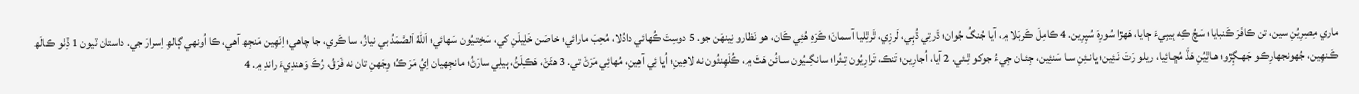ماري مِصِرِيُنِ سين، تن ڪافَرَ ڪَنبايا؛ سَچُ ڪِه بِيبِيءَ ڄايا، ھَهڙا سُورِهَ سُپِرِين. 4 ڪامِلَ ڪَربَلا ۾، آيا جُنگُ جُوان؛ ڌَرتِي ڌُٻِي، لَرزِي، ٿَرٿِليا آسمانَ؛ ڪَرَهِ ھُئِي ڪَان، ھو نَظارو نِينھَن جو. 5 دوسِتَ ڪُهائي دادُلا، مُحِبَ مارائي؛ خاصَن خَلِيلَنِ کي، سَخِتـيُون سَھائي؛ اَللهُ اَلصَّمَدُ بي نيازُ، سا ڪَري، جا چاھي؛ اِنَھِين مَنجِھ آھي، ڪا اُونھي ڳالھِ اِسرارَ جي. داستان ٽيون 1 ڏِٺو ڪـالَھ ڪَـنھِين، جُھونجھارِڪـو جَھـڳِڙو؛ ھـاٿِيُنِ ھَڏَ مُڇـائِيا، ريلو رَتَ نَـئِين؛ ڀانـئِنِ سـا سَنئِين، جِئـان جِيءُ جوکو ٿِـئي. 2 آيا، اُجارِين؛ تَنڪـ، تَرارِيُون تِـئُرا؛ سانگِــيُون سـائُن ھَٿَ ۾، ڪُلَھِنئُون نه لاھِينِ؛ اُڀا ئِي آھِينِ، مُھائِي مَرَڻَ تي. 3 ھڻَڻَ، ھَڪـِلَڻُ، ٻيلِي سارَڻُ؛ مانجِھيان اِيُ مَرَ ڪـُ؛ وِجَھنِ تان نه فَرَقُ، رُڪَ وَھندِيءَ راندِ ۾. 4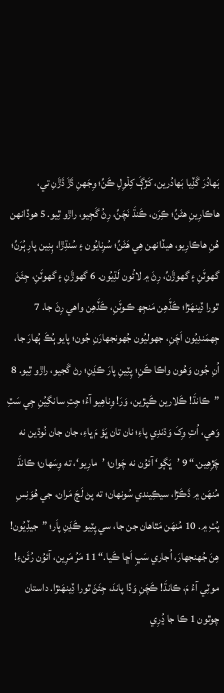بَھادُرَ گَڏِيا بَھادُرين، کَڙڳَ کِلۡوِلِ ڪَنِّ؛ وِجَھنِ ڌَڙَ ڌَڙَنِ تي، ھاڪارِينِ ھڻَنِّ؛ ڪِرَن، ڪَنڌَ نَچَنِّ، رِڻُ گَجِيو، راڙو ٿِيو. 5 ھوڏانھن ھُنِ ھاڪارِيو، ھيڏانھن ھِي ھَڻَنِّ؛ سُرِنايُون ۽ سُنڌِڙا، ٻِنِين پارِ ٻُرَنِّ؛ گھوٽَنِ ۽ گھوڙَنِّ، رِڻَ ۾ لائُون لَڌِيُون. 6 گھوڙَنِ ۽ گھوٽَنِ، جِئَڻَ ٿورا ڏِينھَڙا؛ ڪَڏَھِن مَنجِھ ڪـوٽَنِ، ڪَڏَھِن واھي رِڻَ جا. 7 جِھمَندِيُون اَچَنِ، جھوليُون جُھونجھارَنِ جُون؛ پايو ٻُڪَ ٻُھارَ جا، اُنِ جُون وَھُون واڪا ڪَنِ؛ پِٽِينِ پارَ ڪڍَنِ؛ رڻ گَجيو، راڙو ٿِيو. 8 ”ڪانڌَ! ڪَلارين ڪَپڙين، وَرَ! وِناھِيو آءُ؛ جِتِ سانگِيُنِ جِي سَٽِ وَھي، اُتِ وِکَ وَڌندِي پاءِ؛ نان تان ڀَؤ مَ ڀاءِ، جان جان نُوڌين نه چَڙِھِين.“ 9 ’ڀَڳو‘ آئوُن نه چَوان؛ ’مارِيو‘، ته وِسَھان؛ ڪانڌَ مُنھَن ۾ ڌَڪَڙا، سيڪِيندي سُونھان؛ ته پڻ لَڄَ مَران، جي ھُوَنِسِ پُٺِ ۾. 10 مُنهَن مَٿاھان جن جا، سي پِٽِيو ڪَڍَنِ پاَر؛ ”جيڏِيُون! ھِنَ جُھنجھارَ، اُجاري سَڀِ اَڇا ڪَيا.“ 11 مَرُ مَرِين، آئوُن رُئَنءِ! موٽِي آءُ مَ، ڪانڌَ! ڪَچَنِ وَڏا پاندَ، جِئَڻَ ٿورا ڏِينھَنڙا. داستان چوٿون 1 ڪا جا ڍُرِي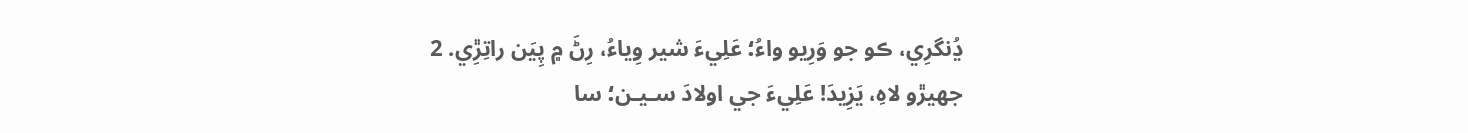ڍُنگرِي، ڪو جو وَرِيو واءُ؛ عَلِيءَ شير وِياءُ، رِڻَ ۾ پِيَن راتِڙِي. 2 جھيڙو لاهِ، يَزِيدَ! عَلِيءَ جي اولادَ سـيـن؛ سا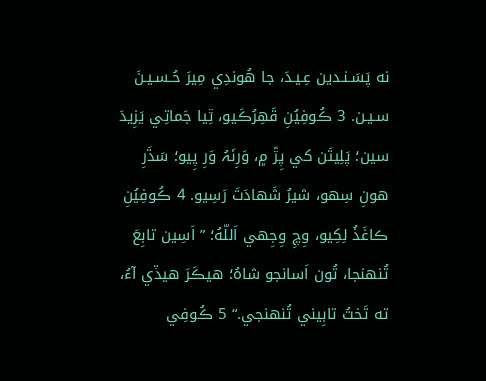نه پَسَـنـدين عِـيـدَ، جا ھُوندِي مِيرَ حُـسـيـنَ سـيـن. 3 ڪُوفِيُنِ قَھِرُڪَيو، ٿِيا جَماتِي يَزِيدَ سين؛ پَلِيتَن کي پِڙَ ۾، وَرِنَہُ وَرِ پِيو؛ سَڌَرِ ھونِ سِھو، شيرُ شَھادَتَ رَسِيو. 4 ڪُوفِيُنِ ڪاغَذُ لِکِيو، وِچِ وِجِھي اَللّهُ؛ ”اَسِين تابِعَ تُنھنجا، تُون اَسانجو شاهُ؛ ھيڪَرَ ھيڏي آءُ، ته تَختُ تابِيني تُنھنجي.“ 5 ڪُوفِي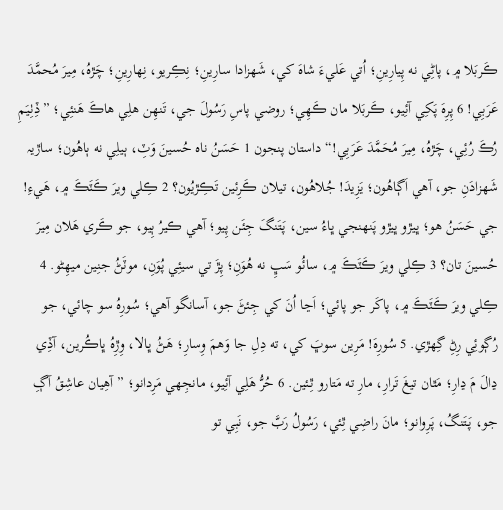ڪَربَلا ۾، پاڻِي نه پِيارِينِ؛ اُتي عَليءَ شاهَ کي، شَهزادا سارِينِ؛ نِڪِريو، نِهارِينِ؛ چَڙهُ، مِيرَ مُحمَّدَ عَرَبِي! 6 پِرِهَ پَکِي آئِيو، ڪَربَلا مان ڪَهِي؛ روضي پاسِ رَسُولَ جي، تَنهِن ھلِي ھاڪَ ھَنئِي؛ ”ڏِٺِـيَمِ رُڪَ رُئِي، چَڙهُ، مِيرَ مُحَمَّدَ عَرَبِي!“ داستان پنجون 1 حَسَنُ ناه حُسينَ وَٽِ، ٻيلِي نه ٻاھُون؛ ساڙيہ شَهزادَنِ جو، آھي اَڳاھُون؛ يَزِيدَ! جُلاھُون، تيلان ڪَرِئين تَڪِڙيُون؟ 2 ڪِلي ويرَ ڪَٽَڪَ ۾، ھَيءِ! جي حَسَنُ هو؛ ڀيڙو ڀيڙو پَنهنجي ڀاءُ سين، پَتَنگَ جِئَن پِيو؛ آھي ڪيرُ ٻِيو، جو ڪَري ھَلان مِيرَ حُسينَ تان؟ 3 ڪِلي ويرَ ڪَٽَڪَ ۾، سائُو سَڀِ نه ھُوَنِ؛ پِڙَ تي سيئِي پُوَنِ، موٽَڻُ جنِين ميھِڻو. 4 ڪِلي ويرَ ڪَٽَڪَ ۾، پاکَر جو پائي؛ اَڃا اُنَ کي جِئڻَ جو، آسانگو آھي؛ سُورِهُ سو چائي، جو رُڳوئِي رِڻِ گِھڙي. 5 سُورِهَ! مَرِين سوڀَ کي، ته دِلِ جا وَھمَ وِسارِ؛ ھَـڻُ ڀـالا، وِڙِهُ ڀاڪُرين، آڏِي ڍالَ مَ ڍارِ؛ مَٿان تيغَ تَرارِ، مارِ ته مَتارو ٿِـئين. 6 حُرُّ ھَلِي آئِيو، مانجِھي مَرِدانو؛ ”آھِيان عاشِقُ آڳِ جو، پَتَنگُ، پَرِوانو؛ مانَ راضِي ٿِئي، رَسُولُ رَبَّ جو، نَبِي تو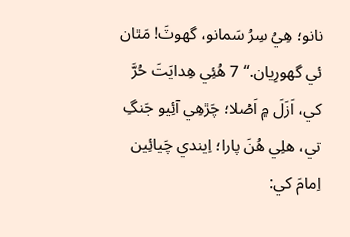نانو؛ ھِيُ سِرُ سَمانو، گھوٽَ! مَٿان ئي گھورِيان.“ 7 ھُئِي ھِدايَتَ حُرَّ کي، اَزَلَ ۾ اَصۡلا؛ چَڙھِي آئِيو جَنگِ تي، ھلِي ھُنَ پارا؛ اِيندي چَيائِين اِمامَ کي: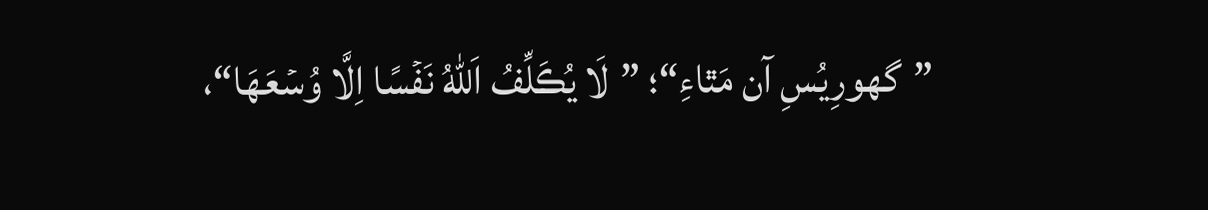”گھورِيُسِ آن مَٿاءِ“؛ ”لَا يُڪَلِّفُ اَللهُ نَفۡسًا اِلَّا وُسۡعَهَا“،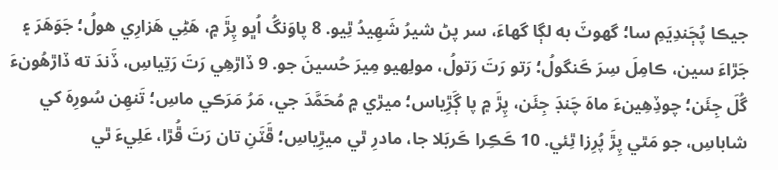جيڪا پُڄَندِيَمِ سا؛ گھوٽَ به لڳا گھاءَ، سر پڻ شيرُ شَھِيدُ ٿِيو. 8 پاوَنگُ اُڀو پِڙَ ۾، ھَڻِي ھَزارِي ھولُ؛ جَوَھَرَ ۽ جَڙاءَ سين، ڪامِلَ سِرَ ڪَنگولُ؛ رَتو رَتَ رَتولُ، مولِهيو مِيرَ حُسينَ جو. 9 ڏاڙھِي رَتَ رَتِياسِ، ڏَندَ ته ڏاڙھُونءَ گُلَ جِئَن؛ چوڏِھِينءَ ماهَ چَنڊَ جِئَن، پِڙَ ۾ پا ڳَڙِياس؛ ميڙي ۾ مُحَمَّدَ جي، مَرُ مَرَڪي ماسِ؛ تَنھِن سُورِهَ کي شاباسِ، جو مَٿي پِڙَ پُرِزا ٿِئي. 10 ڪَڪِرا ڪَربَلا جا، مادرِ ٿي ميڙِياسِ؛ ڦَٽَنِ تان رَتَ ڦُڙا، عَلِيءَ ٿي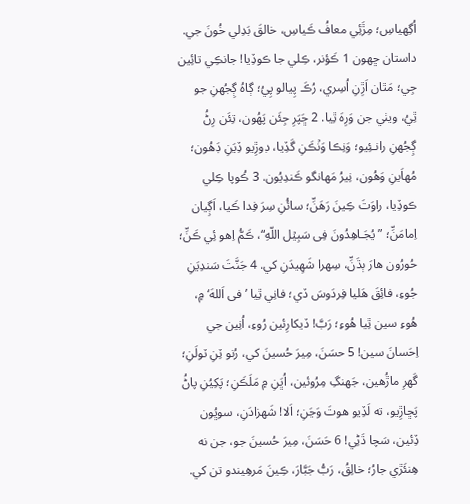اُگِھياسِ؛ مِڙَئِي معافُ ڪَياسِ، خالقَ بَدِلي خُونَ جي. داستان ڇھون 1 ڪَؤنر، ڪِلي جا ڪوڏِيا! جانڪِي تائِين جِي؛ مَٿان اَڙِنِ اُسِري، رُڪَ پِيالو پِيُ؛ ڳاهُ ڳِجُھنِ جو ٿِيُ، ويٺي جن وَرِهَ ٿِيا. 2 ڇَپَرِ جِئَن پَھُون، تِئَن رِڻُ ڳِجُھنِ رانـئِيو؛ وَنِڪا وَنۡڪَنِ گَڏِيا، ڊوڙِيو ڏِيَنِ ڊَھُون؛ مُهاَينِ وَھُون، نِيرُ مَهانگو ڪَندِيُون. 3 ڪُوپا ڪِلي ڪوڏِيا، راوَتَ ڪِينَ رَھَنِّ؛ سائُنِ سِرَ فِدا ڪَيا، اَڳِيان اِمامَنِّ؛ ”يُجَـاھِدُونَ فِى سَبِيۡل اللّهِ“، ڪَمُّ اِھو ئِي ڪَنِّ؛ حُورُون ھارَ ٻڌَنِّ، سِهرا شَهِيدَنِ کي. 4 جَنَّتَ سَندِيَنِ جُوءِ، فائِقَ ھَليا فِردَوسَ ڏي؛ فانِي ٿِيا ’فى اَللهَ‘ ۾، ھُوءِ سين ٿِيا ھُوءِ؛ رَبَّ! ڏيکارِئين رُوءِ، اُنِين جي اِحَسانَ سين! 5 حسَنَ، مِيرَ حُسينَ کي، رُنو ٽِنِ ٽولَنِ؛ گَھرِ ماڙُھين، جَھنگِ مِرُوئين، اُڀَنِ ۾ مَلَڪَنِ؛ پَکِيُنِ پاڻُ پَڇاڙِيو، ته لَڏِيو ھوتَ وَڃَنِ؛ اَلا! شَهزادَنِ، سوڀُون ڏِئين، سَچا ڌَڻِي! 6 حَسَنَ، مِيرَ حُسينَ جو، جن نه ھِنئَڙي جارُ؛ خالِقُ، رَبُّ جَبَّارَ، ڪِينَ مَرھِيندو تن کي.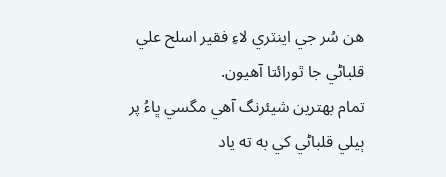هن سُر جي اينٽري لاءِ فقير اسلح علي قلباڻي جا ٿورائتا آهيون.
تمام بهترين شيئرنگ آهي مگسي ڀاءُ پر ٻيلي قلباڻي کي به ته ياد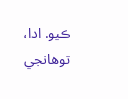ڪيو. ادا، توهانجي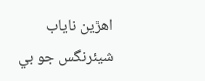اهڙين ناياب شيئرنگس جو بي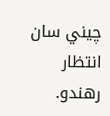چيني سان انتظار رهندو.